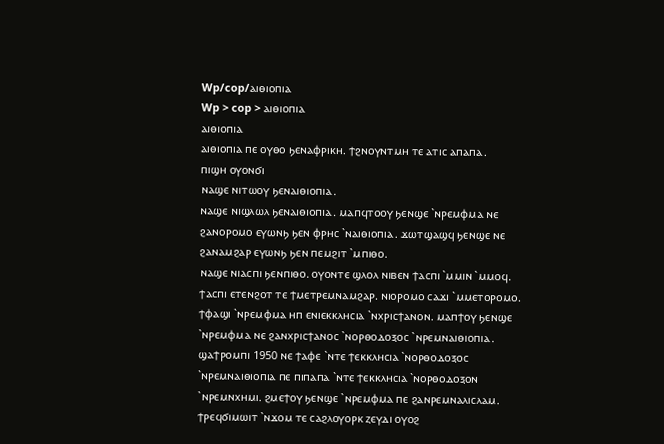Wp/cop/ⲁⲓⲑⲓⲟⲡⲓⲁ
Wp > cop > ⲁⲓⲑⲓⲟⲡⲓⲁ
ⲁⲓⲑⲓⲟⲡⲓⲁ
ⲁⲓⲑⲓⲟⲡⲓⲁ ⲡⲉ ⲟⲩⲑⲟ ϧⲉⲛⲁⲫⲣⲓⲕⲏ. ϯϩⲛⲟⲩⲛⲧⲙⲏ ⲧⲉ ⲁⲧⲓⲥ ⲁⲡⲁⲡⲁ.
ⲡⲓϣⲏ ⲟⲩⲟⲛϭⲓ
ⲛⲁϣⲉ ⲛⲓⲧⲱⲟⲩ ϧⲉⲛⲁⲓⲑⲓⲟⲡⲓⲁ.
ⲛⲁϣⲉ ⲛⲓϣⲗⲱⲗ ϧⲉⲛⲁⲓⲑⲓⲟⲡⲓⲁ. ⲙⲁⲡϥⲧⲟⲟⲩ ϧⲉⲛϣⲉ `ⲛⲣⲉⲙⲫⲙⲁ ⲛⲉ ϩⲁⲛⲟⲣⲟⲙⲟ ⲉⲩⲱⲛϧ ϧⲉⲛ ⲫⲣⲏⲥ `ⲛⲁⲓⲑⲓⲟⲡⲓⲁ. ϫⲱⲧϣⲁϣϥ ϧⲉⲛϣⲉ ⲛⲉ ϩⲁⲛⲁⲙϩⲁⲣ ⲉⲩⲱⲛϧ ϧⲉⲛ ⲡⲉⲙϩⲓⲧ `ⲙⲡⲓⲑⲟ.
ⲛⲁϣⲉ ⲛⲓⲁⲥⲡⲓ ϧⲉⲛⲡⲓⲑⲟ. ⲟⲩⲟⲛⲧⲉ ϣⲗⲟⲗ ⲛⲓⲃⲉⲛ ϯⲁⲥⲡⲓ `ⲙⲙⲓⲛ `ⲙⲙⲟϥ. ϯⲁⲥⲡⲓ ⲉⲧⲉⲛϩⲟⲧ ⲧⲉ ϯⲙⲉⲧⲣⲉⲙⲛⲁⲙϩⲁⲣ. ⲛⲓⲟⲣⲟⲙⲟ ⲥⲁϫⲓ `ⲙⲙⲉⲧⲟⲣⲟⲙⲟ.
ϯⲫⲁϣⲓ `ⲛⲣⲉⲙⲫⲙⲁ ⲏⲡ ⲉⲛⲓⲉⲕⲕⲗⲏⲥⲓⲁ `ⲛⲭⲣⲓⲥϯⲁⲛⲟⲛ. ⲙⲁⲡϯⲟⲩ ϧⲉⲛϣⲉ `ⲛⲣⲉⲙⲫⲙⲁ ⲛⲉ ϩⲁⲛⲭⲣⲓⲥϯⲁⲛⲟⲥ `ⲛⲟⲣⲑⲟⲇⲟⲝⲟⲥ `ⲛⲣⲉⲙⲛⲁⲓⲑⲓⲟⲡⲓⲁ. ϣⲁϯⲣⲟⲙⲡⲓ 1950 ⲛⲉ ϯⲁⲫⲉ `ⲛⲧⲉ ϯⲉⲕⲕⲗⲏⲥⲓⲁ `ⲛⲟⲣⲑⲟⲇⲟⲝⲟⲥ `ⲛⲣⲉⲙⲛⲁⲓⲑⲓⲟⲡⲓⲁ ⲡⲉ ⲡⲓⲡⲁⲡⲁ `ⲛⲧⲉ ϯⲉⲕⲕⲗⲏⲥⲓⲁ `ⲛⲟⲣⲑⲟⲇⲟⲝⲟⲛ `ⲛⲣⲉⲙⲛⲭⲏⲙⲓ. ϩⲙⲉϯⲟⲩ ϧⲉⲛϣⲉ `ⲛⲣⲉⲙⲫⲙⲁ ⲡⲉ ϩⲁⲛⲣⲉⲙⲛⲁⲗⲓⲥⲗⲁⲙ.
ϯⲣⲉϥϭⲓⲙⲱⲓⲧ `ⲛϫⲟⲙ ⲧⲉ ⲥⲁϩⲗⲟⲩⲟⲣⲕ ⲍⲉⲩⲇⲓ ⲟⲩⲟϩ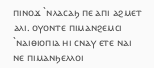ⲡⲓⲛⲟϫ `ⲛⲗⲁⲥⲁϧ ⲡⲉ ⲁⲡⲓ ⲁϩⲙⲉⲧ ⲁⲗⲓ. ⲟⲩⲟⲛⲧⲉ ⲡⲓⲙⲁⲛϩⲉⲙⲥⲓ `ⲛⲁⲓⲑⲓⲟⲡⲓⲁ ⲏⲓ ⲥⲛⲁⲩ ⲉⲧⲉ ⲛⲁⲓ ⲛⲉ ⲡⲓⲙⲁⲛϧⲉⲗⲗⲟⲓ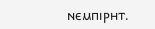ⲛⲉⲙⲡⲓⲣⲏⲧ.